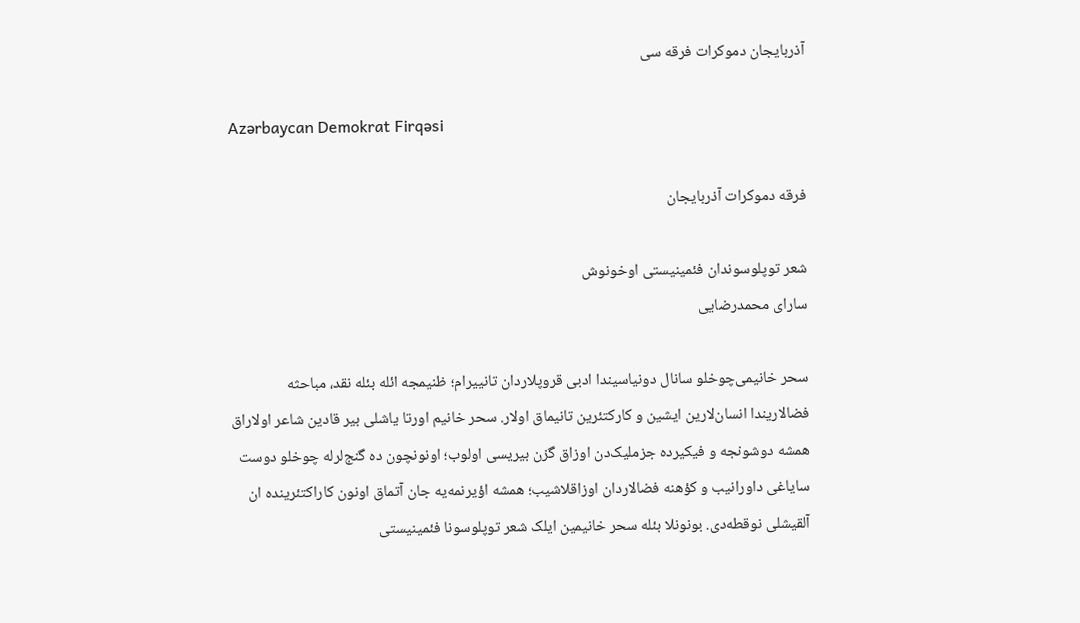آذربایجان دموکرات فرقه سی

Azərbaycan Demokrat Firqəsi

فرقه دموکرات آذربایجان

شعر توپلوسوندان فئمینیستی اوخونوش
سارای محمدرضایی

سحر خانیمی‌چوخلو سانال دونیاسیندا ادبی قروپلاردان تانییرام؛ ظنیمجه ائله بئله نقد، مباحثه فضا‌لاریندا انسان‌لارین ایشین و کارکتئرین تانیماق اولار. سحر خانیم اورتا یاشلی بیر قادین شاعر اولاراق همشه دوشونجه و فیکیرده جزملیک‌دن اوزاق گزن بیریسی اولوب؛ اونونچون ده گنج‌لرله چوخلو دوست سایاغی داورانیب و کؤهنه فضالاردان اوزاقلاشیب؛ همشه اؤیرنمه‌یه جان آتماق اونون کاراکتئرینده ان آلقیشلی نوقطه‌دی. بونونلا بئله سحر خانیمین ایلک شعر توپلوسونا فئمینیستی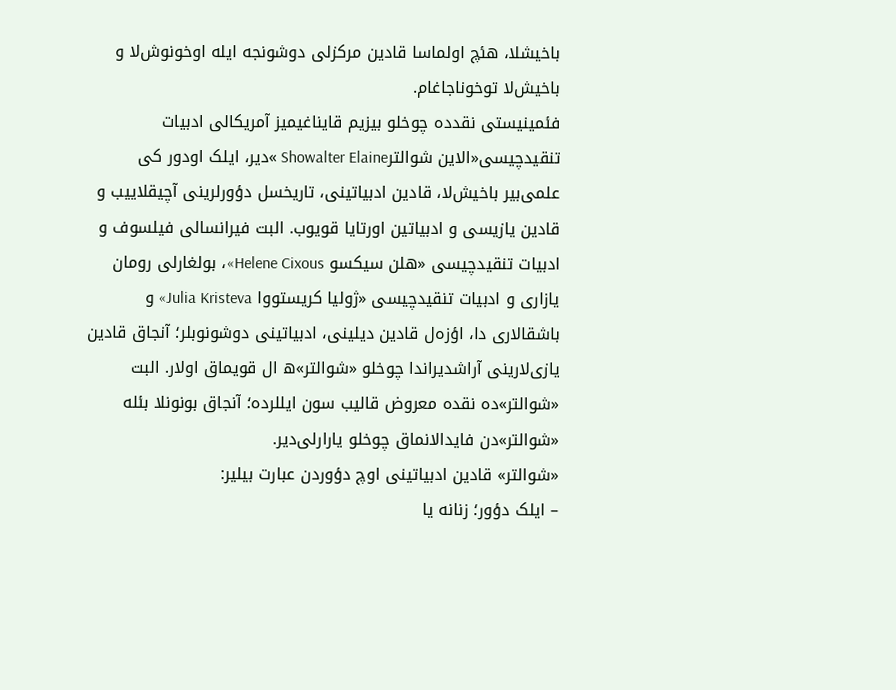باخیشلا، هئچ اولماسا قادین مرکزلی دوشونجه ایله اوخونوش‌لا و باخیش‌لا توخوناجاغام.
فئمینیستی نقدده چوخلو بیزیم قایناغیمیز آمریکالی ادبیات تنقیدچیسی«الاین شوالترShowalter Elaine »دیر، ایلک اودور کی علمی‌بیر باخیش‌لا، قادین ادبیاتینی، تاریخسل دؤورلرینی آچیقلاییب و قادین یازیسی و ادبیاتین اورتایا قویوب. البت فیرانسالی فیلسوف و ادبیات تنقیدچیسی «هلن سیکسو Helene Cixous»، بولغارلی رومان یازاری و ادبیات تنقیدچیسی «ژولیا کریستووا Julia Kristeva» و باشقالاری دا، اؤزه‌ل قادین دیلینی، ادبیاتینی دوشونوبلر؛ آنجاق قادین یازی‌لارینی آراشدیراندا چوخلو «شوالتر»ه ال قویماق اولار. البت «شوالتر»ده نقده معروض قالیب سون ایللرده؛ آنجاق بونونلا بئله «شوالتر»دن فایدالانماق چوخلو یارارلی‌دیر.
«شوالتر» قادین ادبیاتینی اوچ دؤوردن عبارت بیلیر:
– ایلک دؤور؛ زنانه یا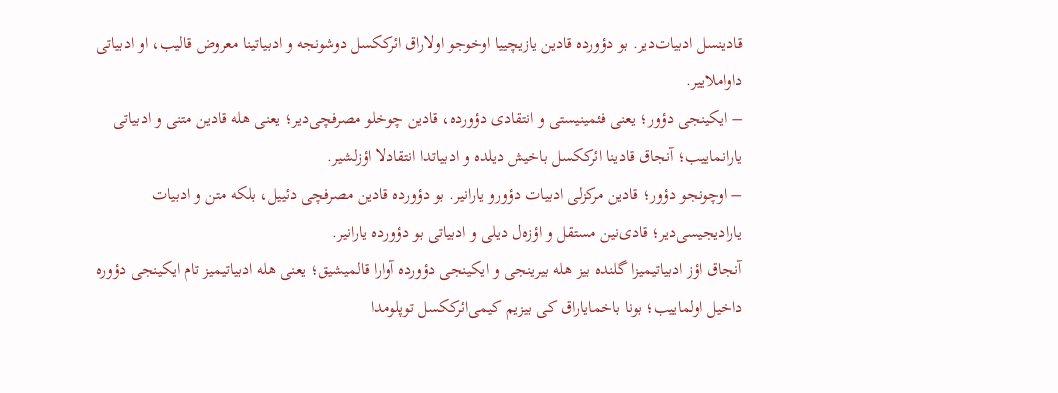قادینسل ادبیات‌دیر. بو دؤورده قادین یازیچییا اوخوجو اولاراق ائرککسل دوشونجه و ادبیاتینا معروض قالیب، او ادبیاتی داواملاییر.
– ایکینجی دؤور؛ یعنی فئمینیستی و انتقادی دؤورده، قادین چوخلو مصرفچی‌دیر؛ یعنی هله قادین متنی و ادبیاتی یارانماییب؛ آنجاق قادینا ائرککسل باخیش دیلده و ادبیاتدا انتقادلا اؤز‌لشیر.
– اوچونجو دؤور؛ قادین مرکزلی ادبیات دؤورو یارانیر. بو دؤورده قادین مصرفچی دئییل، بلکه متن و ادبیات یارادیجیسی‌دیر؛ قادی‌نین مستقل و اؤزه‌ل دیلی و ادبیاتی بو دؤورده یارانیر.
آنجاق اؤز ادبیاتیمیزا گلنده بیز هله بیرینجی و ایکینجی دؤورده آوارا قالمیشیق؛ یعنی هله ادبیاتیمیز تام ایکینجی دؤوره داخیل اولماییب؛ بونا باخمایاراق کی بیزیم کیمی‌ائرککسل توپلومدا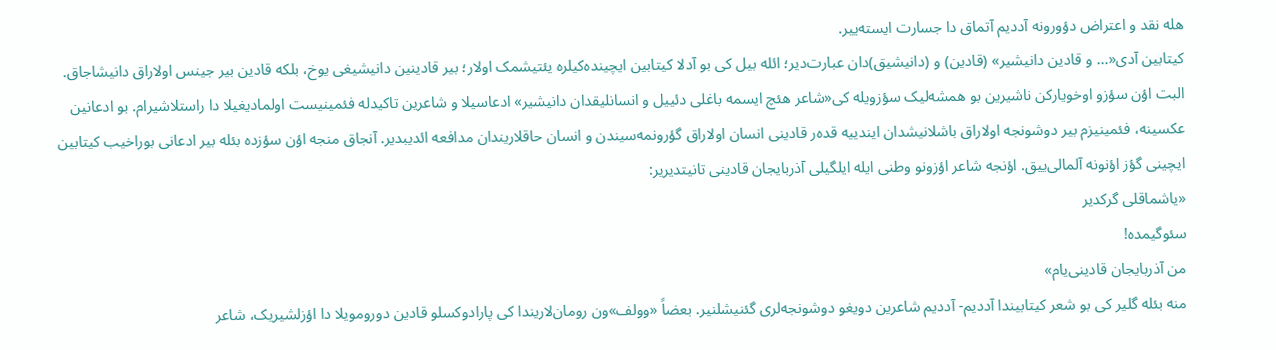هله نقد و اعتراض دؤورونه آددیم آتماق دا جسارت ایسته‌ییر.
کیتابین آدی«… و قادین دانیشیر» (قادین) و (دانیشیق)دان عبارت‌دیر؛ ائله بیل کی بو آدلا کیتابین ایچینده‌کیلره یئتیشمک اولار؛ بیر قادینین دانیشیغی یوخ، بلکه قادین بیر جینس اولاراق دانیشاجاق. البت اؤن سؤزو اوخویارکن ناشیرین بو همشه‌لیک سؤزویله کی«شاعر هئچ ایسمه باغلی دئییل و انسانلیقدان دانیشیر» ادعاسیلا و شاعرین تاکیدله فئمینیست اولمادیغیلا دا راستلاشیرام. بو ادعانین عکسینه، فئمینیزم بیر دوشونجه اولاراق باشلانیشدان ایندییه قده‌ر قادینی انسان اولاراق گؤرونمه‌سیندن و انسان حاقلاریندان مدافعه ائدیبدیر. آنجاق منجه اؤن سؤزده بئله بیر ادعانی بوراخیب کیتابین ایچینی گؤز اؤنونه آلمالی‌ییق. اؤنجه شاعر اؤزونو وطنی ایله ایلگیلی آذربایجان قادینی تانیتدیریر:
«یاشماقلی گرکدیر
سئوگیمده!
من آذربایجان قادینی‌یام»
منه بئله گلیر کی بو شعر کیتابیندا آددیم- آددیم شاعرین دویغو دوشونجه‌لری گئنیشلنیر. بعضاً «وولف»ون رومان‌لاریندا کی پارادوکسلو قادین دورومویلا دا اؤزلشیریک، شاعر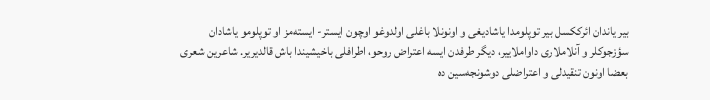بیر یاندان ائرککسل بیر توپلومدا یاشادیغی و اونونلا باغلی اولدوغو اوچون ایستر- ایسته‌مز او توپلومو یاشادان سؤزجوکلر و آنلاملاری داواملاییر، دیگر طرفدن ایسه اعتراض روحو، اطرافلی باخیشیندا باش قالدیریر. شاعرین شعری بعضا اونون تنقیدلی و اعتراضلی دوشونجه‌سین ده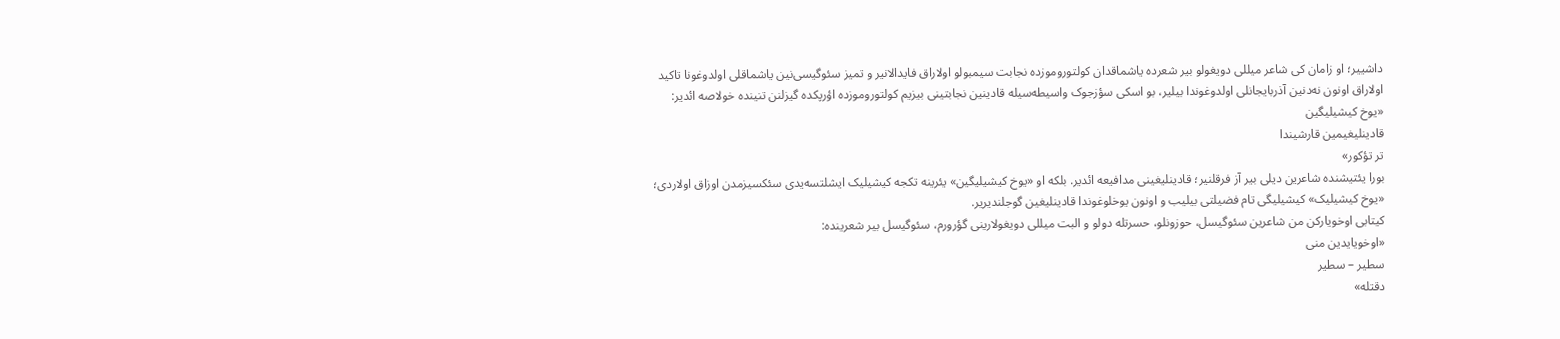داشییر؛ او زامان کی شاعر میللی دویغولو بیر شعرده یاشماقدان کولتوروموزده نجابت سیمبولو اولاراق فایدالانیر و تمیز سئوگیسی‌نین یاشماقلی اولدوغونا تاکید اولاراق اونون نه‌دنین آذربایجانلی اولدوغوندا بیلیر، بو اسکی سؤزجوک واسیطه‌سیله قادینین نجابتینی بیزیم کولتوروموزده اؤرپکده گیزلنن تنینده خولاصه ائدیر:
«یوخ کیشیلیگین
قادینلیغیمین قارشیندا
تر تؤکور»
بورا یئتیشنده شاعرین دیلی بیر آز فرقلنیر؛ قادینلیغینی مدافیعه ائدیر. بلکه او «یوخ کیشیلیگین» یئرینه تکجه کیشیلیک ایشلتسه‌یدی سئکسیزمدن اوزاق اولاردی؛ «یوخ کیشیلیک» کیشیلیگی تام فضیلتی بیلیب و اونون یوخلوغوندا قادینلیغین گوجلندیریر.
کیتابی اوخویارکن من شاعرین سئوگیسل، حوزونلو، حسرتله دولو و البت میللی دویغو‌لارینی گؤرورم، سئوگیسل بیر شعرینده:
«اوخویایدین منی
سطیر – سطیر
دقتله»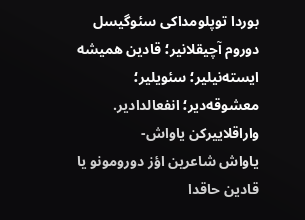بوردا توپلومداکی سئوگیسل دوروم آچیقلانیر؛ قادین همیشه ایسته‌نیلیر؛ سئویلیر؛ معشوقه‌دیر؛ انفعالدادیر. واراقلاییرکن یاواش-
یاواش شاعرین اؤز دورومونو یا قادین حاقدا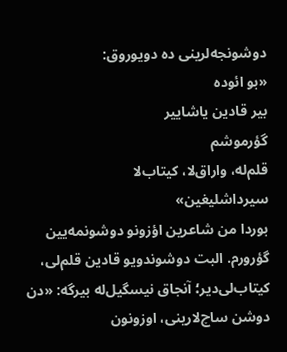دوشونجه‌لرینی ده دویوروق:
«بو ائوده
بیر قادین یاشاییر
گؤرموشم
قلم‌له، واراق‌لا، کیتاب‌لا
سیرداشلیغین»
بوردا من شاعرین اؤزونو دوشونمه‌یین گؤرورم. البت دوشوندویو قادین قلم‌لی، کیتاب‌لی‌دیر؛ آنجاق نیسگیل‌له بیرگه: «دن دوشن ساچ‌لارینی، اوزونون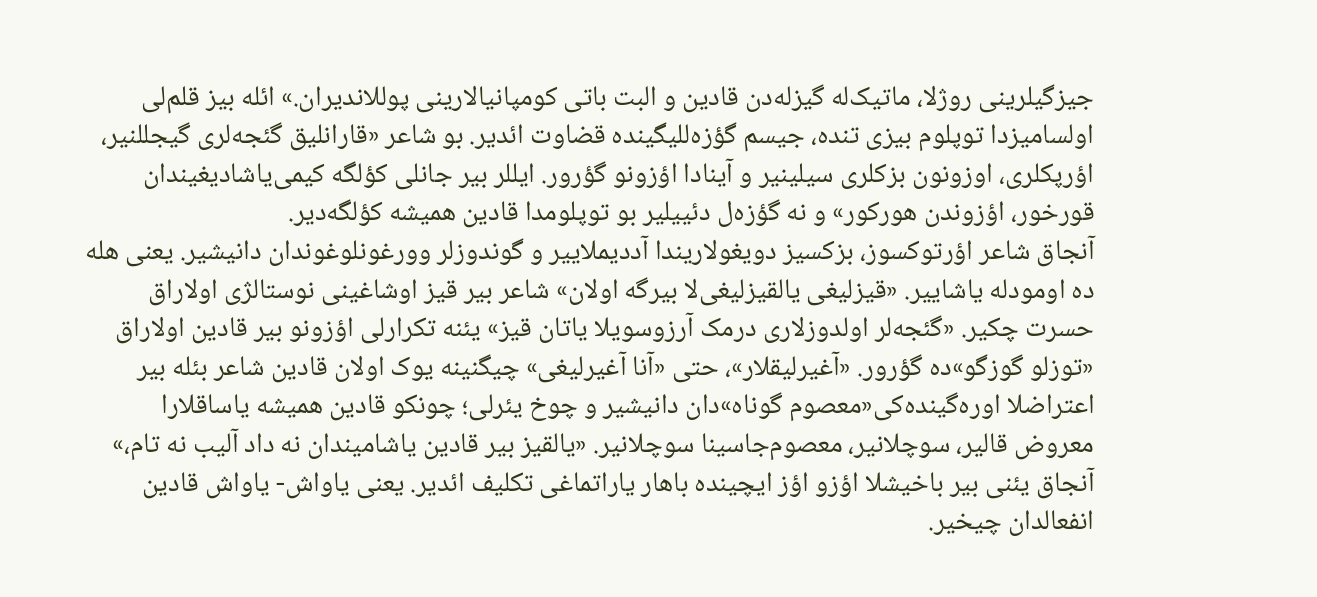جیزگیلرینی روژلا، ماتیک‌له گیزله‌دن قادین و البت باتی کومپانیا‌لارینی پوللاندیران.» ائله بیز قلم‌لی اولسامیزدا توپلوم بیزی تنده، جیسم گؤزه‌للیگینده قضاوت ائدیر. بو شاعر «قارانلیق گئجه‌لری گیجللنیر، اؤرپکلری، اوزونون بزکلری سیلینیر و آینادا اؤزونو گؤرور. ایللر بیر جانلی کؤلگه کیمی‌یاشادیغیندان قورخور، اؤزوندن هورکور» و نه گؤزه‌ل دئییلیر بو توپلومدا قادین همیشه کؤلگه‌دیر.
آنجاق شاعر اؤرتوکسوز، بزکسیز دویغو‌لاریندا آددیملاییر و گوندوزلر وورغونلوغوندان دانیشیر. یعنی هله ده اومودله یاشاییر. «قیزلیغی یالقیزلیغی‌لا بیرگه اولان» شاعر بیر قیز اوشاغینی نوستالژی اولاراق حسرت چکیر. «گئجه‌لر اولدوزلاری درمک آرزوسویلا یاتان قیز» یئنه تکرارلی اؤزونو بیر قادین اولاراق «توزلو گوزگو»ده گؤرور. «آغیرلیقلار»، حتی «آنا آغیرلیغی» چیگنینه یوک اولان قادین شاعر بئله بیر اعتراضلا اوره‌گینده‌کی«معصوم گوناه‌»دان دانیشیر و چوخ یئرلی؛ چونکو قادین همیشه یاساقلارا معروض قالیر، سوچلانیر، معصوم‌جاسینا سوچلانیر. «یالقیز بیر قادین یاشامیندان نه داد آلیب نه تام،» آنجاق یئنی بیر باخیشلا اؤزو اؤز ایچینده باهار یاراتماغی تکلیف ائدیر. یعنی یاواش- یاواش قادین انفعالدان چیخیر.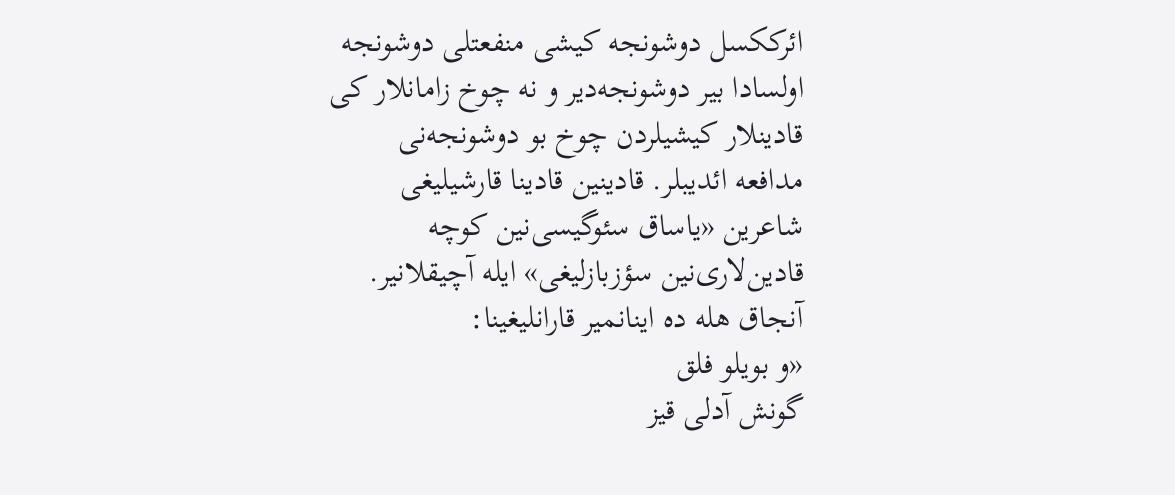ائرککسل دوشونجه کیشی منفعتلی دوشونجه اولسادا بیر دوشونجه‌دیر و نه چوخ زامانلار کی قادینلار کیشیلردن چوخ بو دوشونجه‌نی مدافعه ائدیبلر. قادینین قادینا قارشیلیغی شاعرین «یاساق سئوگیسی‌نین کوچه قادین‌لاری‌نین سؤزبازلیغی» ایله آچیقلانیر. آنجاق هله ده اینانمیر قارانلیغینا:
«و بویلو فلق
گونش آدلی قیز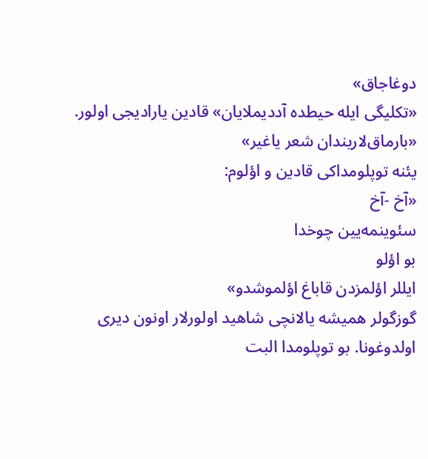دوغاجاق»
«تکلیگی ایله حیطده آددیملایان» قادین یارادیجی اولور.
«بارماق‌لاریندان شعر یاغیر»
یئنه توپلومداکی قادین و اؤلوم:
«آخ -آخ
سئوینمه‌یین چوخدا
بو اؤلو
ایللر اؤلمزدن قاباغ اؤلموشدو»
گوزگولر همیشه یالانچی شاهید اولورلار اونون ‌دیری اولدوغونا. بو توپلومدا البت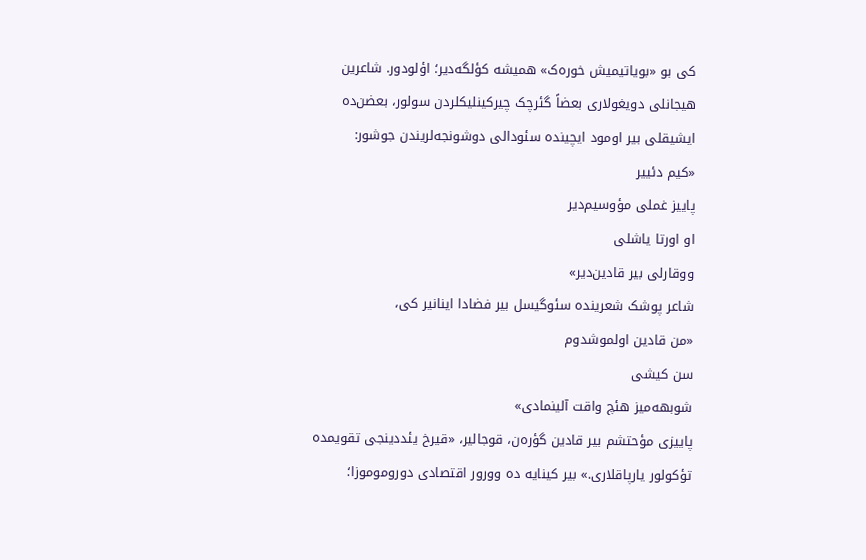کی بو «بویاتیمیش خوره‌ک» همیشه کؤلگه‌دیر؛ اؤلودور. شاعرین هیجانلی دویغولاری بعضاً گئرچک چیرکینلیکلردن سولور، بعضن‌ده ایشیقلی بیر اومود ایچینده سئودالی دوشونجه‌لریندن جوشور:
«کیم دئییر
پاییز غملی مؤوسیم‌دیر
او اورتا یاشلی
ووقارلی بیر قادین‌دیر»
شاعر پوشک شعرینده سئوگیسل بیر فضادا اینانیر کی،
«من قادین اولموشدوم
سن کیشی
شوبهه‌میز هئچ واقت آلینمادی»
پاییزی مؤحتشم بیر قادین گؤره‌ن، قوجالیر، «قیرخ یئددینجی تقویمده تؤکولور یارپاقلاری.» بیر کینایه ده وورور اقتصادی دوروموموزا؛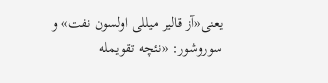یعنی«آز قالیر میللی اولسون نفت» و سوروشور: «نئچه تقویمله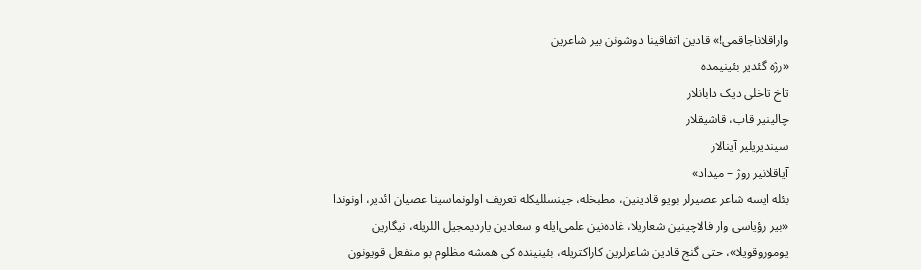واراقلاناجاقمی!» قادین اتفاقینا دوشونن بیر شاعرین
«رژه گئدیر بئینیمده
تاخ تاخلی دیک دابانلار
چالینیر قاب، قاشیقلار
سیندیریلیر آینالار
آیاقلانیر روژ – میداد»
بئله ایسه شاعر عصیرلر بویو قادینین، مطبخله، جینسللیکله تعریف اولونماسینا عصیان ائدیر، اونوندا «بیر رؤیاسی وار فالاچینین شعاریلا، غاده‌نین علمی‌ایله و سعادین یاردیمجیل اللریله، نیگارین یوموروقویلا»، حتی گنج قادین شاعرلرین کاراکتریله، بئینینده کی همشه مظلوم بو منفعل قویونون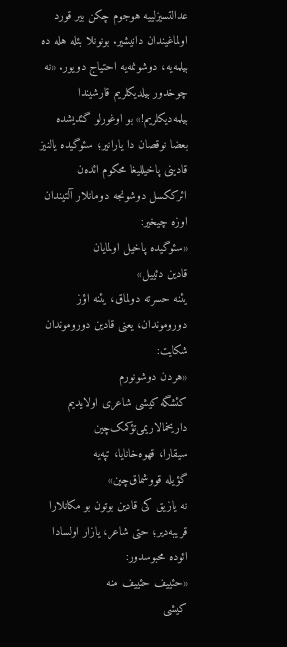عدالتسیزلییه هوجوم چکن بیر قورد اولماغیندان دانیشیر. بونونلا بئله هله ده بیلمه‌یه، دوشونمه‌یه احتیاج دویور. «نه چوخدور بیلدیکلریم قارشیندا بیلمه‌دیکلریم!» بو اوغورلو گئدیشده بعضا نوقصان دا یارانیر؛ سئوگیده یالنیز قادینی پاخیللیغا محکوم ائده‌ن ائرککسل دوشونجه دومانلار آلتیندان اوزه چیخیر:
«سئوگیده پاخیل اولمایان
قادین دئییل»
یئنه حسرته دولماق، یئنه اؤز دوروموندان، یعنی قادین دوروموندان شکایت:
«هردن دوشونورم
کئشگه کیشی شاعری اولایدیم
داریخمالاریمی‌تؤکمک‌چین
سیقارا، قهوه‌خانایا، تپه‌یه
گؤیله قووشماق‌چین»
نه یازیق کی قادین بوتون بو مکانلارا قریبه‌دیر؛ حتی شاعر، یازار اولسادا ائوده محبوسدور:
«حئییف حئییف منه
کیشی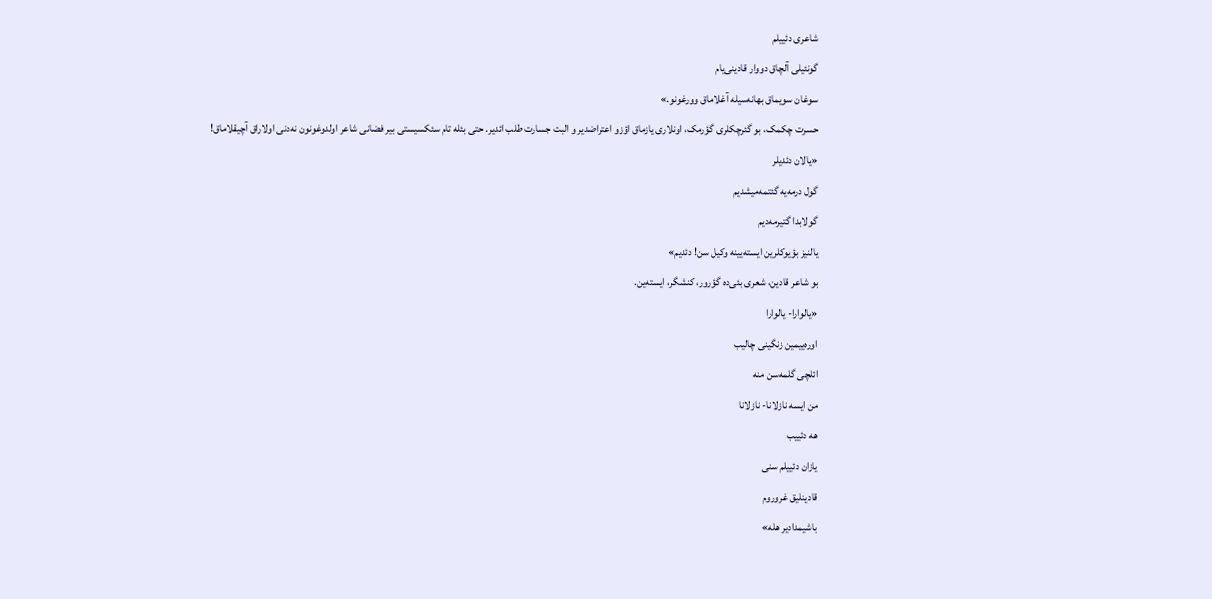شاعری دئییلم
گونئیلی آلچاق دووار قادینی‌یام
سوغان سویماق بهانه‌سیله آغلاماق وورغونو.»
حسرت چکمک، بو گئرچکلری گؤرمک، اونلاری یازماق اؤزو اعتراضدیر و البت جسارت طلب ائدیر. حتی بئله تام سئکسیستی بیر فضانی شاعر اولدوغونون نه‌دنی اولاراق آچیقلاماق!
«یالان دئدیلر
گول درمه‌یه گئتمه‌میشدیم
گولابدا گتیرمه‌دیم
یالنیز بؤیوکلرین ایسته‌یینه وکیل سن! دئدیم»
بو شاعر قادین، شعری بئی‌ده گؤرور، کنشگر، ایسته‌ین.
«یالوارا- یالوارا
اوره‌ییمین زنگینی چالیب
ائلچی گلمه‌سن منه
من ایسه نازلانا- نازلانا
هه دئییب
یازان دئییلم سنی
قادینلیق غروروم
باشیمدادیر هله»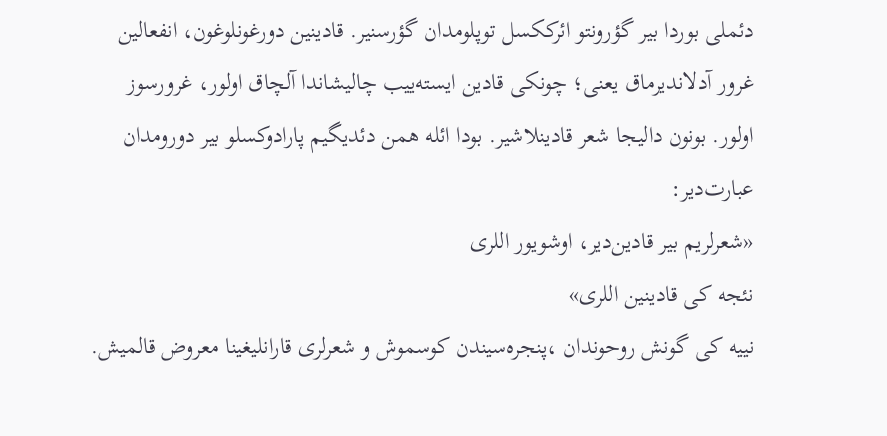دئملی بوردا بیر گؤرونتو ائرککسل توپلومدان گؤرسنیر. قادینین دورغونلوغون، انفعالین غرور آدلاندیرماق یعنی؛ چونکی قادین ایسته‌ییب چالیشاندا آلچاق اولور، غرورسوز اولور. بونون دالیجا شعر قادینلاشیر. بودا ائله همن دئدیگیم پارادوکسلو بیر دورومدان عبارت‌دیر:
«شعرلریم بیر قادین‌دیر، اوشویور اللری
نئجه کی قادینین اللری»
نییه کی گونش روحوندان ،پنجره‌سیندن کوسموش و شعرلری قارانلیغینا معروض قالمیش.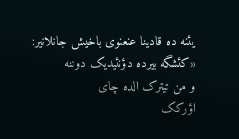یئنه ده قادینا عنعنوی باخیش جانلانیر:
«کئشگه بیرده دؤنئیدیک دوننه
و من تیترک الده چای
اؤرکک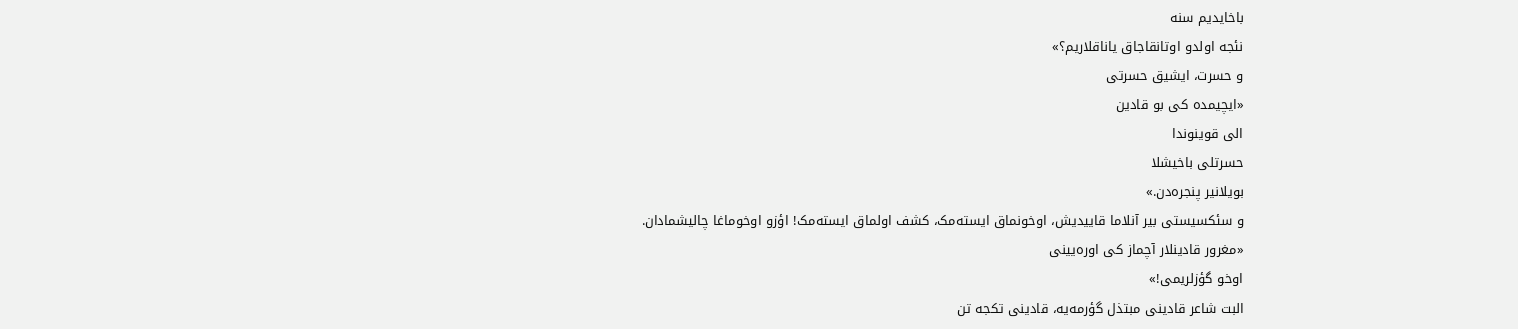باخایدیم سنه
نئجه اولدو اوتانقاجاق یاناقلاریم؟»
و حسرت، ایشیق حسرتی
«ایچیمده کی بو قادین
الی قوینوندا
حسرتلی باخیشلا
بویلانیر پنجره‌دن.»
و سئکسیستی بیر آنلاما قاییدیش، اوخونماق ایسته‌مک، کشف اولماق ایسته‌مک! اؤزو اوخوماغا چالیشمادان.
«مغرور قادینلار آچماز کی اوره‌یینی
اوخو گؤزلریمی!»
البت شاعر قادینی مبتذل گؤرمه‌یه، قادینی تکجه تن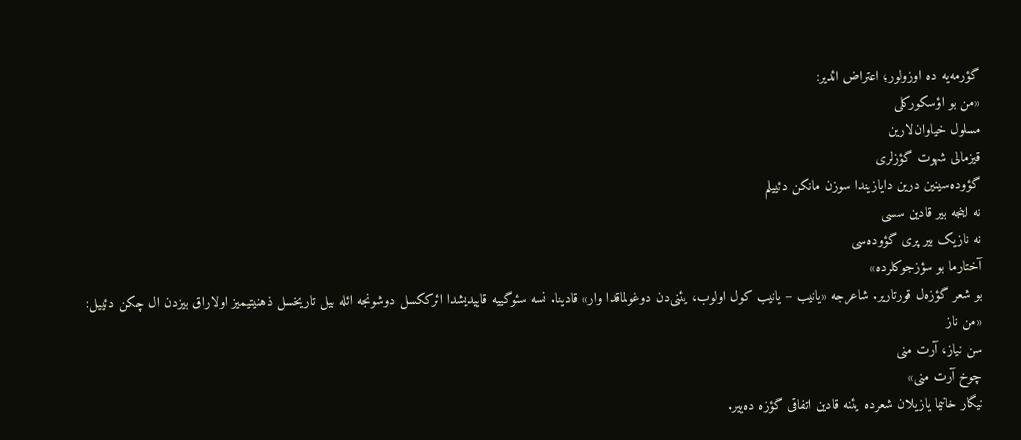گؤرمه‌یه ده اوزولور؛ اعتراض ائدیر:
«من بو اؤسکورکلی
مسلول خیاوان‌لارین
قیزمالی شهوت گؤزلری
گؤوده‌سینین درین دایازیندا سوزن مانکن دئییلم
نه اینجه بیر قادین سسی
نه نازیک بیر پری گؤوده‌سی
آختارما بو سؤزجوکلرده»
بو شعر گؤزه‌ل قورتاریر. شاعرجه «یانیب – یانیب کول اولوب، یئنی‌دن دوغولماقدا وار» قادینا. نسه سئوگییه قاییدیشدا ائرککسل دوشونجه ائله بیل تاریخسل ذهنیتیمیز اولاراق بیزدن ال چکن دئییل:
«من ناز
سن نیاز، آرت منی
چوخ آرت منی»
نیگار خانیما یازیلان شعرده یئنه قادین اتفاقی گؤزه ده‌ییر.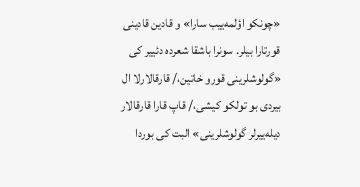«چونکو اؤلمه‌ییب سارا» و قادین قادینی قورتارا بیلر. سونرا باشقا شعرده دئییر کی «گولوشلرینی قورو خاتین،/ قارقالارلا ال بیردی بو تولکو کیشی،/ قاپ قارا قارقالار دیله‌ییرلر گولوشلرینی» البت کی بوردا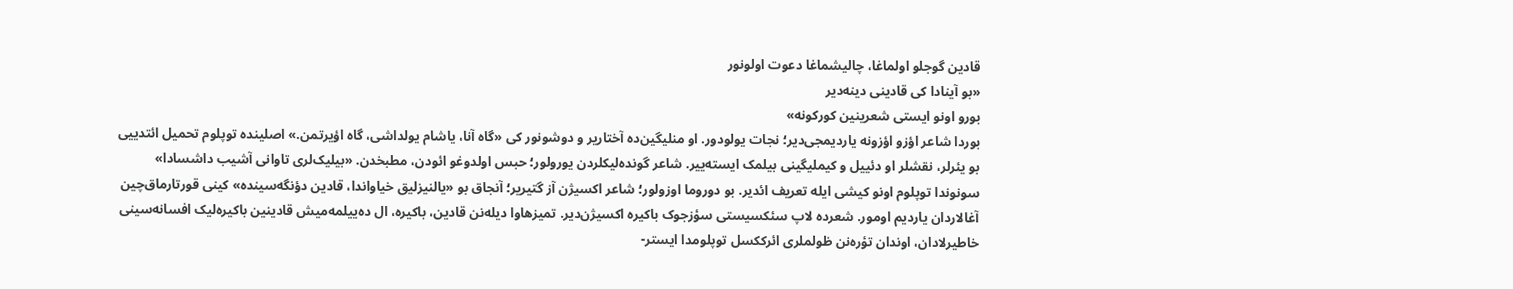قادین گوجلو اولماغا، چالیشماغا دعوت اولونور
«بو آینادا کی قادینی دینه‌دیر
بورو اونو ایستی شعرینین کورکونه»
بوردا شاعر اؤزو اؤزونه یاردیمجی‌دیر؛ نجات یولودور. او منلیگین‌ده آختاریر و دوشونور کی «گاه آنا، یاشام یولداشی، گاه اؤیرتمن.» اصلینده توپلوم تحمیل ائتدییی بو یئرلر، نقشلر او دئییل و کیملیگینی بیلمک ایسته‌ییر. شاعر گونده‌لیکلردن یورولور؛ حبس اولدوغو ائودن، مطبخدن. «بیلیک‌لری تاوانی آشیب داشسادا» سونوندا توپلوم اونو کیشی ایله تعریف ائدیر. بو دوروما اوزولور؛ شاعر اکسیژن آز گتیریر؛ آنجاق بو «یالنیزلیق خیاواندا، قادین دؤنگه‌سینده» کینی قورتارماق‌چین آغالاردان یاردیم اومور. شعرده لاپ سئکسیستی سؤزجوک باکیره اکسیژن‌دیر. تمیز‌هاوا دیله‌نن قادین، باکیره، ال ده‌ییلمه‌میش قادینین باکیره‌لیک افسانه‌سینی خاطیرلادان، اوندان تؤره‌نن ظولملری ائرککسل توپلومدا ایستر-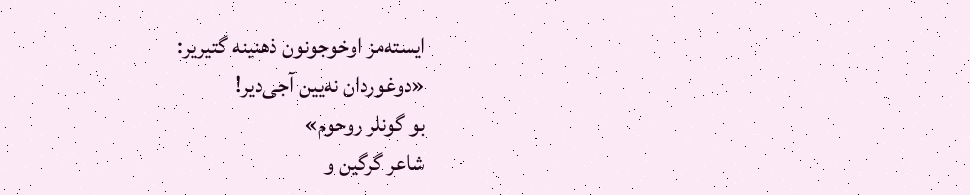ایسته‌مز اوخوجونون ذهنینه گتیریر:
«دوغوردان نه‌یین آجی‌دیر!
بو گونلر روحوم»
شاعر گرگین و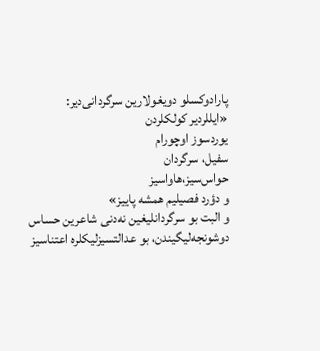پارادوکسلو دویغو‌لارین سرگردانی‌دیر:
«ایللردیر کولکلردن
یوردسوز اوچورام
سفیل، سرگردان
حواس‌سیز،‌هاواسیز
و دؤرد فصیلیم همشه پاییز»
و البت بو سرگردانلیغین نه‌دنی شاعرین حساس دوشونجه‌لیگیندن، بو عدالتسیزلیکلره اعتناسیز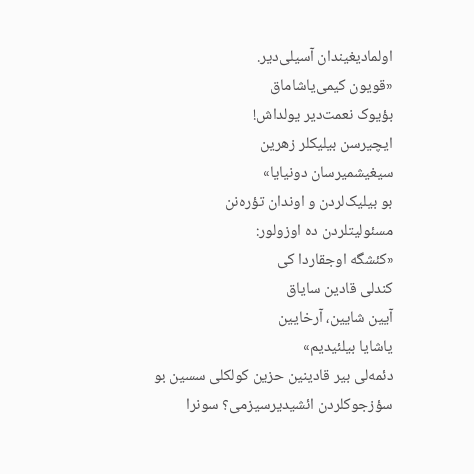اولمادیغیندان آسیلی‌دیر.
«قویون کیمی‌یاشاماق
بؤیوک نعمت‌دیر یولداش!
ایچیرسن بیلیکلر زهرین
سیغیشمیرسان دونیایا»
بو بیلیک‌لردن و اوندان تؤره‌نن مسئولیتلردن ده اوزولور:
«کئشگه اوجقاردا کی
کندلی قادین سایاق
آیین شایین، آرخایین
یاشایا بیلئیدیم»
دئمه‌لی بیر قادینین حزین کولکلی سسین بو سؤزجوکلردن ائشیدیرسیزمی؟ سونرا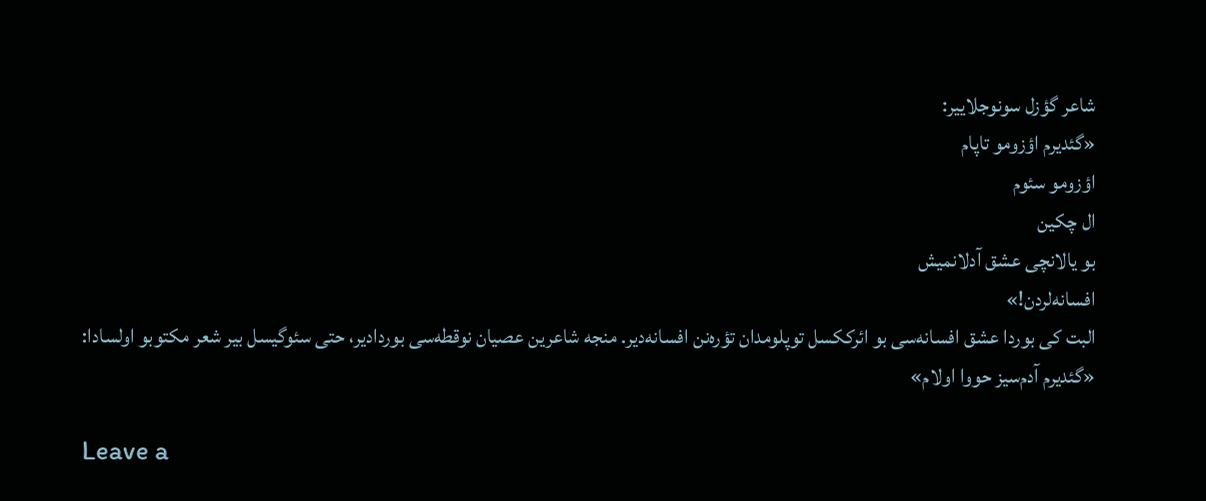شاعر گؤزل سونوجلاییر:
«گئدیرم اؤزومو تاپام
اؤزومو سئوم
ال چکین
بو یالانچی عشق آدلانمیش
افسانه‌لردن!»
البت کی بوردا عشق افسانه‌سی بو ائرککسل توپلومدان تؤره‌نن افسانه‌دیر. منجه شاعرین عصیان نوقطه‌سی بوردادیر، حتی سئوگیسل بیر شعر مکتوبو اولسادا:
«گئدیرم آدم‌سیز حووا اولام»

Leave a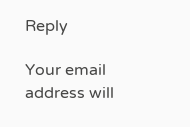Reply

Your email address will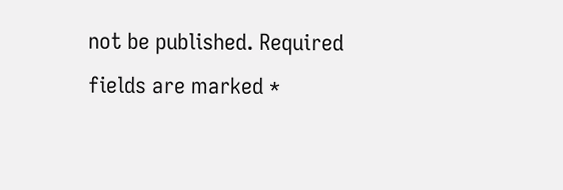not be published. Required fields are marked *